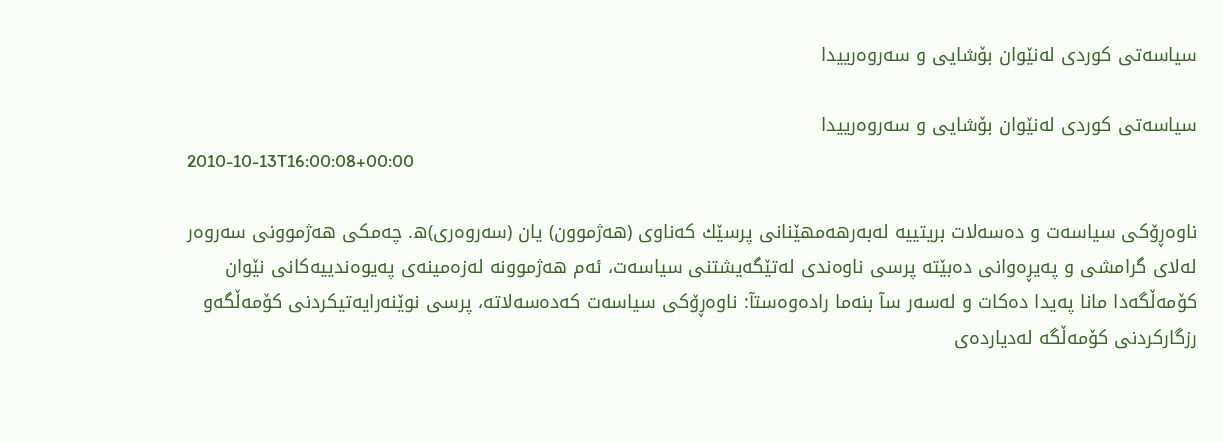سیاسه‌تی كوردی له‌نێوان بۆشایی و سه‌روه‌رییدا ‌

سیاسه‌تی كوردی له‌نێوان بۆشایی و سه‌روه‌رییدا ‌
2010-10-13T16:00:08+00:00

ناوه‌ڕۆكی سیاسه‌ت و ده‌سه‌لات بریتییه‌ له‌به‌رهه‌مهێنانی پرسێك كه‌ناوی (هه‌ژموون) یان (سه‌روه‌ری)ه‌. چه‌مكی هه‌ژموونی سه‌روه‌ر له‌لای گرامشی و په‌یڕه‌وانی ده‌بێته‌ پرسی ناوه‌ندی له‌تێگه‌یشتنی سیاسه‌ت، ئه‌م هه‌ژموونه‌ له‌زه‌مینه‌ی په‌یوه‌ندییه‌كانی نێوان كۆمه‌ڵگه‌دا مانا په‌یدا ده‌كات و له‌سه‌ر سآ بنه‌ما راده‌وه‌ستآ: ناوه‌ڕۆكی سیاسه‌ت كه‌ده‌سه‌لاته‌، پرسی نوێنه‌رایه‌تیكردنی كۆمه‌ڵگه‌و رزگاركردنی كۆمه‌ڵگه‌ له‌دیارده‌ی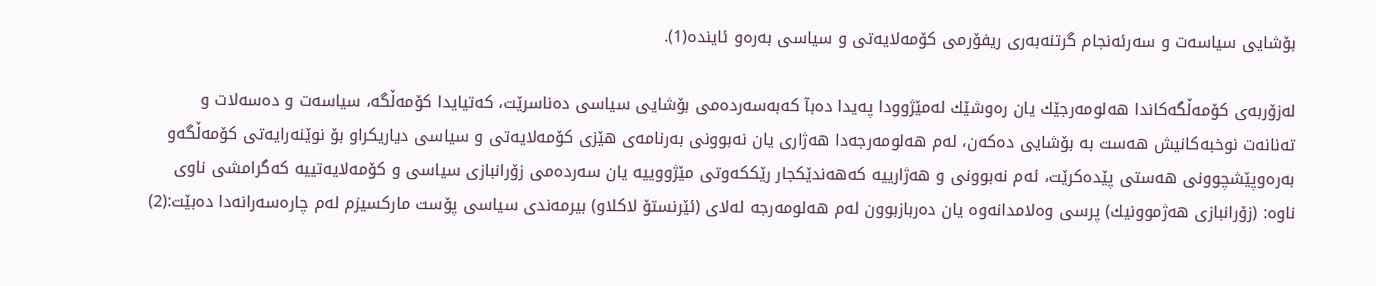بۆشایی سیاسه‌ت و سه‌رئه‌نجام گرتنه‌به‌ری ریفۆرمی كۆمه‌لایه‌تی و سیاسی به‌ره‌و ئاینده‌(1).

له‌زۆربه‌ی كۆمه‌ڵگه‌كاندا هه‌لومه‌رجێك یان ره‌وشێك له‌مێژوودا په‌یدا ده‌بآ كه‌به‌سه‌رده‌می بۆشایی سیاسی ده‌ناسرێت، كه‌تیایدا كۆمه‌ڵگه‌، سیاسه‌ت و ده‌سه‌لات و ته‌نانه‌ت نوخبه‌كانیش هه‌ست به‌ بۆشایی ده‌كه‌ن، له‌م هه‌لومه‌رجه‌دا هه‌ژاری یان نه‌بوونی به‌رنامه‌ی هێزی كۆمه‌لایه‌تی و سیاسی دیاریكراو بۆ نوێنه‌رایه‌تی كۆمه‌ڵگه‌و به‌ره‌وپێشچوونی هه‌ستی پێده‌كرێت، ئه‌م نه‌بوونی و هه‌ژارییه‌ كه‌هه‌ندێكجار رێككه‌وتی مێژووییه‌ یان سه‌رده‌می زۆرانبازی سیاسی و كۆمه‌لایه‌تییه‌ كه‌گرامشی ناوی ناوه‌: (زۆرانبازی هه‌ژموونیك) پرسی وه‌لامدانه‌وه‌ یان ده‌ربازبوون له‌م هه‌لومه‌رجه‌ له‌لای (ئێرنستۆ لاكلاو) بیرمه‌ندی سیاسی پۆست ماركسیزم له‌م چاره‌سه‌رانه‌دا ده‌بێت:(2)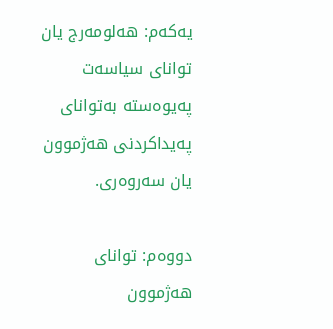یه‌كه‌م: هه‌لومه‌رج یان توانای سیاسه‌ت په‌یوه‌سته‌ به‌توانای په‌یداكردنی هه‌ژموون یان سه‌روه‌ری.

دووه‌م: توانای هه‌ژموون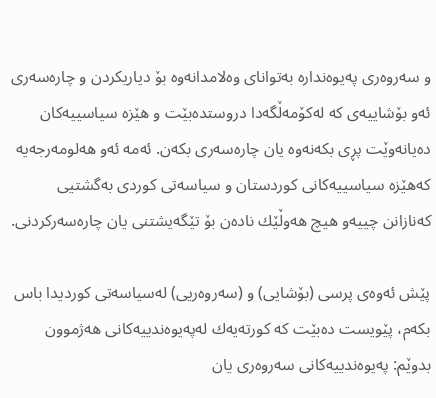و سه‌روه‌ری په‌یوه‌نداره‌ به‌توانای وه‌لامدانه‌وه‌ بۆ دیاریكردن و چاره‌سه‌ری  ئه‌و بۆشاییه‌ی كه‌ له‌كۆمه‌ڵگه‌دا دروستده‌بێت و هێزه‌ سیاسییه‌كان ده‌یانه‌وێت پڕی بكه‌نه‌وه‌ یان چاره‌سه‌ری بكه‌ن. ئه‌مه‌ ئه‌و هه‌لومه‌رجه‌یه‌ كه‌هێزه‌ سیاسییه‌كانی كوردستان و سیاسه‌تی كوردی به‌گشتیی كه‌نازانن چییه‌و هیچ هه‌وڵێك ناده‌ن بۆ تێگه‌یشتنی یان چاره‌سه‌ركردنی.

پێش ئه‌وه‌ی پرسی (بۆشایی) و (سه‌روه‌ریی) له‌سیاسه‌تی كوردیدا باس بكه‌م، پێویست ده‌بێت كه‌ كورته‌یه‌ك له‌په‌یوه‌ندییه‌كانی هه‌ژموون بدوێم: په‌یوه‌ندییه‌كانی سه‌روه‌ری یان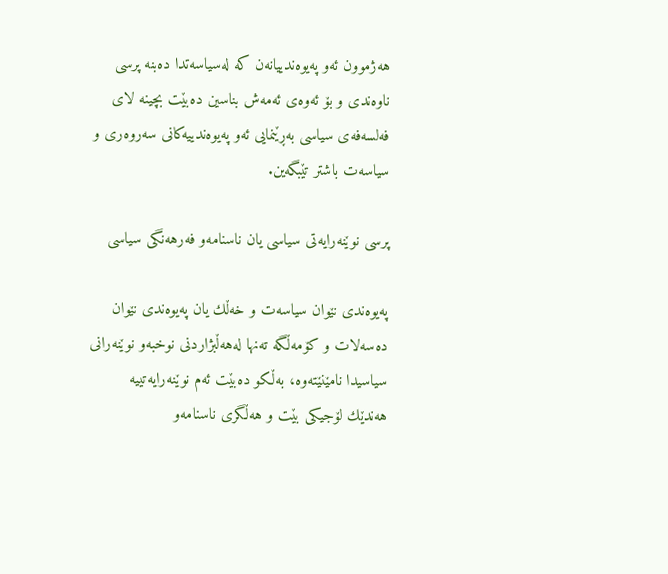هه‌ژموون ئه‌و په‌یوه‌ندییانه‌ن كه‌ له‌سیاسه‌تدا ده‌بنه‌ پرسی ناوه‌ندی و بۆ ئه‌وه‌ی ئه‌مه‌ش بناسین ده‌بێت بچینه‌ لای فه‌لسه‌فه‌ی سیاسی به‌ڕێنمایی ئه‌و په‌یوه‌ندییه‌كانی سه‌روه‌ری و سیاسه‌ت باشتر تێبگه‌ین.

پرسی نوێنه‌رایه‌تی سیاسی یان ناسنامه‌و فه‌رهه‌نگی سیاسی

په‌یوه‌ندی نێوان سیاسه‌ت و خه‌ڵك یان په‌یوه‌ندی نێوان ده‌سه‌لات و كۆمه‌ڵگه‌ ته‌نها له‌هه‌ڵبژاردنی نوخبه‌و نوێنه‌رانی سیاسیدا نامێنێته‌وه‌، به‌ڵكو ده‌بێت ئه‌م نوێنه‌رایه‌تییه‌ هه‌ندێك لۆجیكی بێت و هه‌ڵگری ناسنامه‌و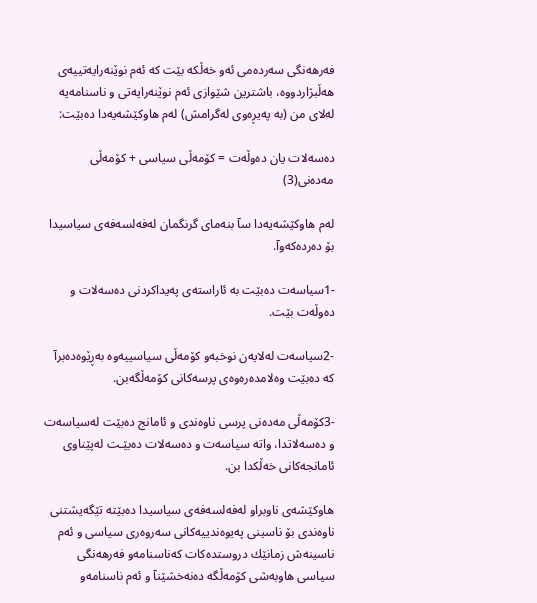فه‌رهه‌نگی سه‌رده‌می ئه‌و خه‌ڵكه‌ بێت كه‌ ئه‌م نوێنه‌رایه‌تییه‌ی هه‌ڵبژاردووه‌، باشترین شێوازی ئه‌م نوێنه‌رایه‌تی و ناسنامه‌یه‌ له‌لای من (به‌ په‌یڕه‌وی له‌گرامش) له‌م هاوكێشه‌یه‌دا ده‌بێت:

ده‌سه‌لات یان ده‌وڵه‌ت = كۆمه‌ڵی سیاسی + كۆمه‌ڵی مه‌ده‌نی(3)

له‌م هاوكێشه‌یه‌دا سآ بنه‌مای گرنگمان له‌فه‌لسه‌فه‌ی سیاسیدا بۆ ده‌رده‌كه‌وآ.

-1سیاسه‌ت ده‌بێت به‌ ئاراسته‌ی په‌یداكردنی ده‌سه‌لات و ده‌وڵه‌ت بێت.

-2سیاسه‌ت له‌لایه‌ن نوخبه‌و كۆمه‌ڵی سیاسییه‌وه‌ به‌ڕێوه‌ده‌برآ كه‌ ده‌بێت وه‌لامده‌ره‌وه‌ی پرسه‌كانی كۆمه‌ڵگه‌بن.

-3كۆمه‌ڵی مه‌ده‌نی پرسی ناوه‌ندی و ئامانج ده‌بێت له‌سیاسه‌ت و ده‌سه‌لاتدا، واته‌ سیاسه‌ت و ده‌سه‌لات ده‌بێـت له‌پێناوی ئامانجه‌كانی خه‌ڵكدا بن.

هاوكێشه‌ی ناوبراو له‌فه‌لسه‌فه‌ی سیاسیدا ده‌بێته‌ تێگه‌یشتنی ناوه‌ندی بۆ ناسینی په‌یوه‌ندییه‌كانی سه‌روه‌ری سیاسی و ئه‌م ناسینه‌ش زمانێك دروستده‌كات كه‌ناسنامه‌و فه‌رهه‌نگی سیاسی هاوبه‌شی كۆمه‌ڵگه‌ ده‌نه‌خشێنآ و ئه‌م ناسنامه‌و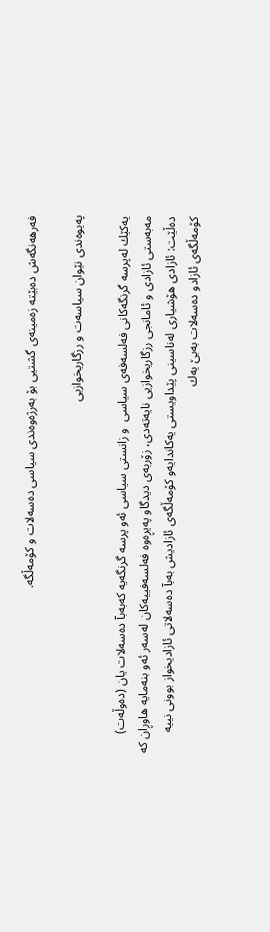فه‌رهه‌نگه‌ش ده‌بێته‌ زه‌مینه‌ی گشتیی بۆ به‌رژه‌وه‌ندی سیاسی ده‌سه‌لات و كۆمه‌ڵگه‌.

په‌یوه‌ندی نێوان سیاسه‌ت و رزگاریخوازیی

یه‌كێك له‌پرسه‌ گرنگه‌كانی فه‌لسه‌فه‌ی سیاسی  و زانستی سیاسی ئه‌و پرسه‌ گرنگه‌یه‌ كه‌به‌بآ ده‌سه‌لات یان (ده‌وڵه‌ت) مه‌به‌ستی ئازادی و ئامانجی رزگاریخوازیی نایه‌ته‌دی، زۆربه‌ی دیدگاو په‌یڕه‌وه‌ فه‌لسه‌فییه‌كان له‌سه‌ر ئه‌و بنه‌مایه‌ هاوڕان كه‌ ده‌ڵێت: ئازادی هۆشیاری له‌ناسینی پێداویستی یه‌كاندایه‌و كۆمه‌ڵگه‌ی ئازادیش به‌بآ ده‌سه‌لاتی ئازادیخواز بوونی نییه‌ كۆمه‌ڵگه‌ی ئازادو ده‌سه‌لات به‌بێ یه‌ك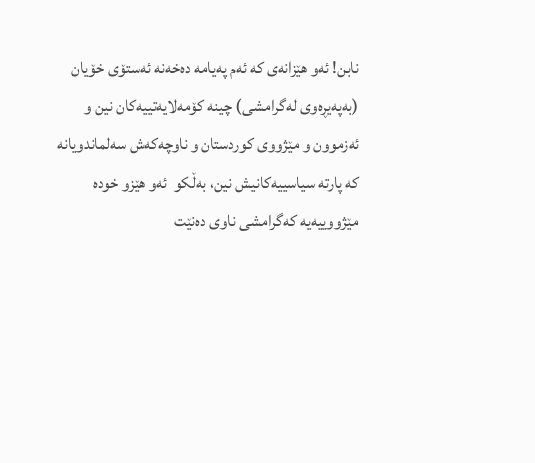نابن! ئه‌و هێزانه‌ی كه‌ ئه‌م په‌یامه‌ ده‌خه‌نه‌ ئه‌ستۆی خۆیان (به‌په‌یڕه‌وی له‌گرامشی) چینه‌ كۆمه‌لایه‌تییه‌كان نین و ئه‌زموون و مێژووی كوردستان و ناوچه‌كه‌ش سه‌لماندویانه‌ كه‌ پارته‌ سیاسییه‌كانیش نین، به‌ڵكو  ئه‌و هێزو خوده‌ مێژووییه‌یه‌ كه‌گرامشی ناوی ده‌نێت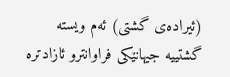(ئیراده‌ی گشتی) ئه‌م ویسته‌ گشتییه‌ جیهانێكی فراوانترو ئازادتره‌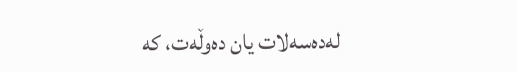له‌ده‌سه‌لات یان ده‌وڵه‌ت، كه‌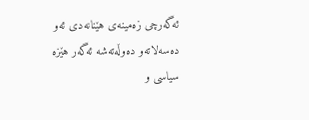ئه‌گه‌رچی زه‌مینه‌ی هێنانه‌دی ئه‌و ده‌سه‌لاته‌و ده‌وڵه‌ته‌شه‌ ئه‌گه‌ر هێزه‌ سیاسی و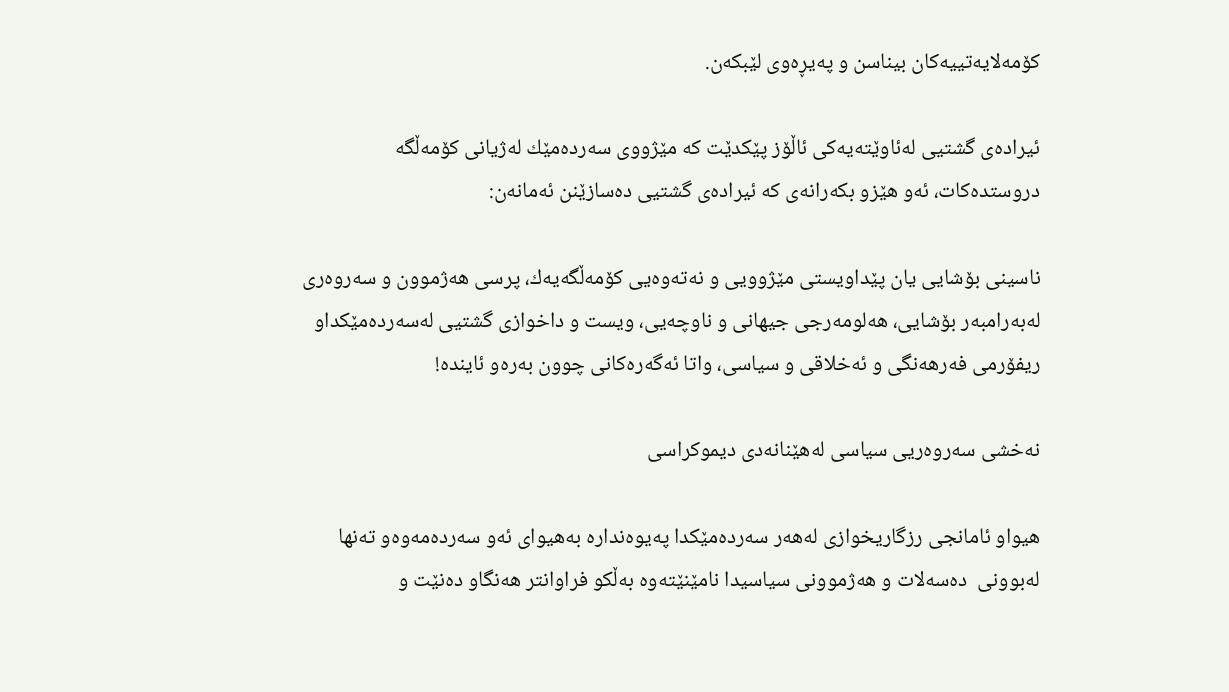كۆمه‌لایه‌تییه‌كان بیناسن و په‌یڕه‌وی لێبكه‌ن.

ئیراده‌ی گشتیی له‌ئاوێته‌یه‌كی ئاڵۆز پێكدێت كه‌ مێژووی سه‌رده‌مێك له‌ژیانی كۆمه‌ڵگه‌ دروستده‌كات، ئه‌و هێزو بكه‌رانه‌ی كه‌ ئیراده‌ی گشتیی ده‌سازێنن ئه‌مانه‌ن:

ناسینی بۆشایی یان پێداویستی مێژوویی و نه‌ته‌وه‌یی كۆمه‌ڵگه‌یه‌ك، پرسی هه‌ژموون و سه‌روه‌ری له‌به‌رامبه‌ر بۆشایی، هه‌لومه‌رجی جیهانی و ناوچه‌یی، ویست و داخوازی گشتیی له‌سه‌رده‌مێكداو ریفۆرمی فه‌رهه‌نگی و ئه‌خلاقی و سیاسی، واتا ئه‌گه‌ره‌كانی چوون به‌ره‌و ئاینده‌!

نه‌خشی سه‌روه‌ریی سیاسی له‌هێنانه‌دی دیموكراسی

هیواو ئامانجی رزگاریخوازی له‌هه‌ر سه‌رده‌مێكدا په‌یوه‌نداره‌ به‌هیوای ئه‌و سه‌رده‌مه‌وه‌و ته‌نها له‌بوونی  ده‌سه‌لات و هه‌ژموونی سیاسیدا نامێنێته‌وه‌ به‌ڵكو فراوانتر هه‌نگاو ده‌نێت و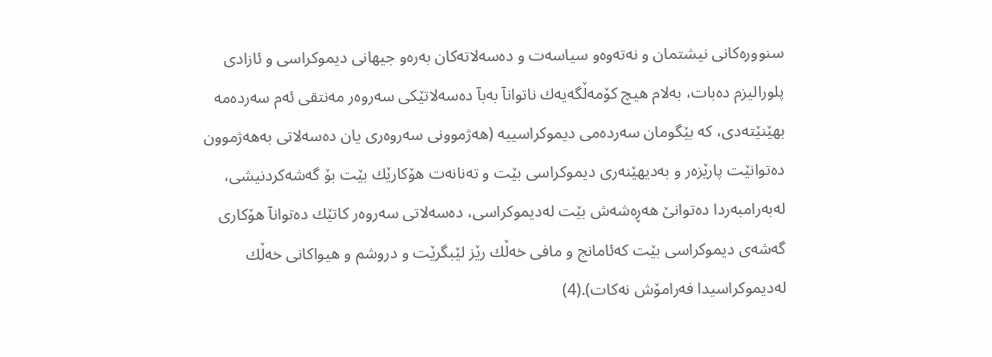سنووره‌كانی نیشتمان و نه‌ته‌وه‌و سیاسه‌ت و ده‌سه‌لاته‌كان به‌ره‌و جیهانی دیموكراسی و ئازادی پلورالیزم ده‌بات، به‌لام هیچ كۆمه‌ڵگه‌یه‌ك ناتوانآ به‌بآ ده‌سه‌لاتێكی سه‌روه‌ر مه‌نتقی ئه‌م سه‌رده‌مه‌ بهێنێته‌دی، كه‌ بێگومان سه‌رده‌می دیموكراسییه‌ (هه‌ژموونی سه‌روه‌ری یان ده‌سه‌لاتی به‌هه‌ژموون ده‌توانێت پارێزه‌ر و به‌دیهێنه‌ری دیموكراسی بێت و ته‌نانه‌ت هۆكارێك بێت بۆ گه‌شه‌كردنیشی، له‌به‌رامبه‌ردا ده‌توانێ هه‌ڕه‌شه‌ش بێت له‌دیموكراسی، ده‌سه‌لاتی سه‌روه‌ر كاتێك ده‌توانآ هۆكاری گه‌شه‌ی دیموكراسی بێت كه‌ئامانج و مافی خه‌ڵك رێز لێبگرێت و دروشم و هیواكانی خه‌ڵك له‌دیموكراسیدا فه‌رامۆش نه‌كات).(4)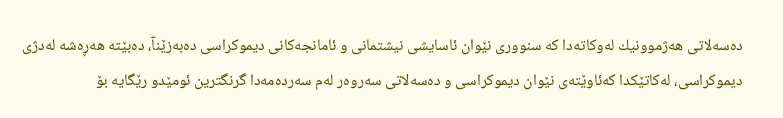ده‌سه‌لاتی هه‌ژموونیك له‌وكاته‌دا كه‌ سنووری نێوان ئاسایشی نیشتمانی و ئامانجه‌كانی دیموكراسی ده‌به‌زێنآ، ده‌بێته‌ هه‌ڕه‌شه‌ له‌دژی دیموكراسی، له‌كاتێكدا كه‌ئاوێته‌ی نێوان دیموكراسی و ده‌سه‌لاتی سه‌روه‌ر له‌م سه‌رده‌مه‌دا گرنگترین ئومێدو رێگایه‌ بۆ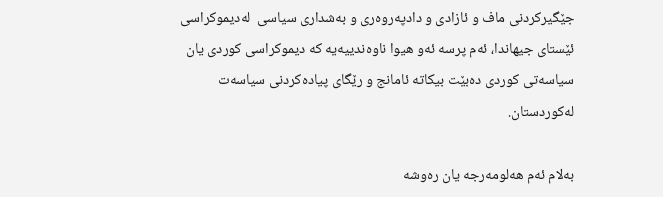جێگیركردنی ماف و ئازادی و دادپه‌روه‌ری و به‌شداری سیاسی  له‌دیموكراسی ئێستای جیهاندا، ئه‌م پرسه‌ ئه‌و هیوا ناوه‌ندییه‌یه‌ كه‌ دیموكراسی كوردی یان سیاسه‌تی كوردی ده‌بێت بیكاته‌ ئامانج و رێگای پیاده‌كردنی سیاسه‌ت له‌كوردستان.

به‌لام ئه‌م هه‌لومه‌رجه‌ یان ره‌وشه‌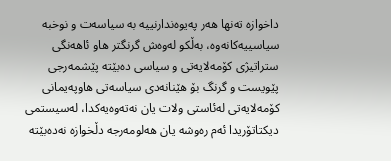داخوازه‌ ته‌نها هه‌ر په‌یوه‌ندارنییه‌ به‌ سیاسه‌ت و نوخبه‌ سیاسییه‌كانه‌وه‌، به‌ڵكو له‌وه‌ش گرنگتر هاو ئاهه‌نگی ستراتیژی كۆمه‌لایه‌تی و سیاسی ده‌بێته‌ پێشمه‌رجی پێویست و گرنگ بۆ هێنانه‌دی سیاسه‌تی هاوپه‌یمانی كۆمه‌لایه‌تی له‌ئاستی ولات یان نه‌ته‌وه‌یه‌كدا، له‌سیستمی دیكتاتۆریدا ئه‌م ره‌وشه‌ یان هه‌لومه‌رجه‌ دڵخوازه‌ نه‌ده‌بێته‌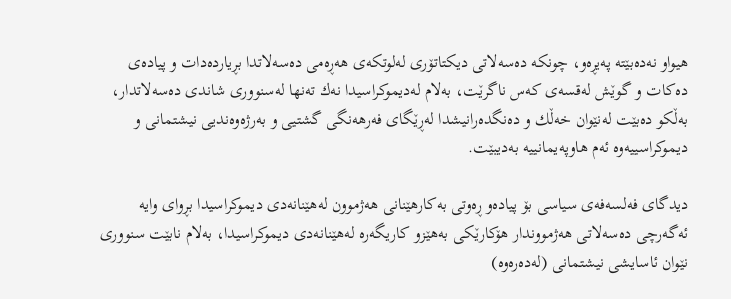هیواو نه‌ده‌بێته‌ په‌یڕه‌و، چونكه‌ ده‌سه‌لاتی دیكتاتۆری له‌لوتكه‌ی هه‌ڕه‌می ده‌سه‌لاتدا بڕیارده‌دات و پیاده‌ی ده‌كات و گوێش له‌قسه‌ى كه‌س ناگرێت، به‌لام له‌دیموكراسیدا نه‌ك ته‌نها له‌سنووری شاندی ده‌سه‌لاتدار، به‌ڵكو ده‌بێت له‌نێوان خه‌ڵك و ده‌نگده‌رانیشدا له‌ڕێگای فه‌رهه‌نگی گشتیی و به‌رژه‌وه‌ندیی نیشتمانی و دیموكراسییه‌وه‌ ئه‌م هاوپه‌یمانییه‌ به‌دیبێت.

دیدگای فه‌لسه‌فه‌ی سیاسی بۆ پیاده‌و ڕه‌وتی به‌كارهێنانی هه‌ژموون له‌هێنانه‌دی دیموكراسیدا بڕوای وایه‌ ئه‌گه‌رچی ده‌سه‌لاتی هه‌ژمووندار هۆكارێكی به‌هێزو كاریگه‌ره‌ له‌هێنانه‌دی دیموكراسیدا، به‌لام نابێت سنووری نێوان ئاسایشی نیشتمانی (له‌ده‌ره‌وه‌)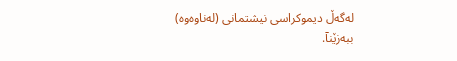له‌گه‌ڵ دیموكراسی نیشتمانی (له‌ناوه‌وه‌) ببه‌زێنآ.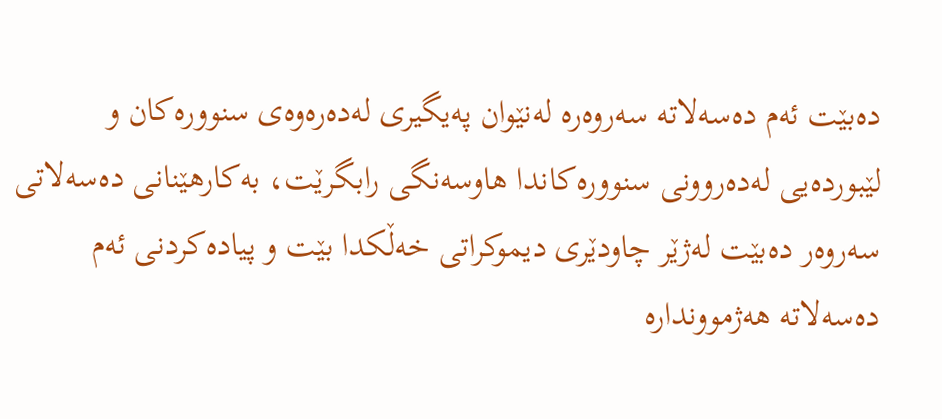ده‌بێت ئه‌م ده‌سه‌لاته‌ سه‌روه‌ره‌ له‌نێوان په‌یگیری له‌ده‌ره‌وه‌ی سنووره‌كان و لێبورده‌یی له‌ده‌روونی سنووره‌كاندا هاوسه‌نگی رابگرێت، به‌كارهێنانی ده‌سه‌لاتی سه‌روه‌ر ده‌بێت له‌ژێر چاودێری دیموكراتی خه‌ڵكدا بێت و پیاده‌كردنی ئه‌م ده‌سه‌لاته‌ هه‌ژموونداره‌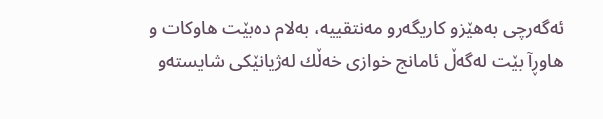ئه‌گه‌رچی به‌هێزو كاریگه‌رو مه‌نتقییه‌، به‌لام ده‌بێت هاوكات و هاوڕآ بێت له‌گه‌ڵ ئامانج خوازی خه‌ڵك له‌ژیانێكی شایسته‌و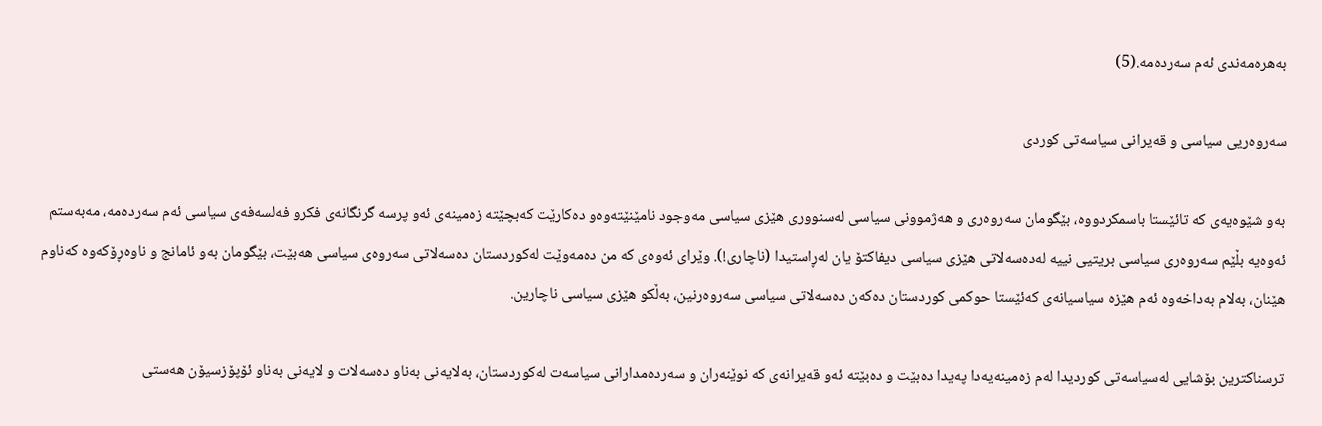به‌هره‌مه‌ندی ئه‌م سه‌رده‌مه‌.(5)

سه‌روه‌ریی سیاسی و قه‌یرانی سیاسه‌تی كوردی

به‌و شێوه‌یه‌ی كه‌ تائێستا باسمكردووه‌، بێگومان سه‌روه‌ری و هه‌ژموونی سیاسی له‌سنووری هێزی سیاسی مه‌وجود نامێنێته‌وه‌و ده‌كارێت كه‌بچێته‌ زه‌مینه‌ی ئه‌و پرسه‌ گرنگانه‌ی فكرو فه‌لسه‌فه‌ی سیاسی ئه‌م سه‌رده‌مه‌، مه‌به‌ستم ئه‌وه‌یه‌ بڵێم سه‌روه‌ری سیاسی بریتیی نییه‌ له‌ده‌سه‌لاتی هێزی سیاسی دیفاكتۆ یان له‌ڕاستیدا (ناچاری!). وێرای ئه‌وه‌ی كه‌ من ده‌مه‌وێت له‌كوردستان ده‌سه‌لاتی سه‌روه‌ی سیاسی هه‌بێت، بێگومان به‌و ئامانج و ناوه‌ڕۆكه‌وه‌ كه‌ناوم هێنان، به‌لام به‌داخه‌وه‌ ئه‌م هێزه‌ سیاسیانه‌ی كه‌ئێستا حوكمی كوردستان ده‌كه‌ن ده‌سه‌لاتی سیاسی سه‌روه‌رنین، به‌ڵكو هێزی سیاسی ناچارین.

ترسناكترین بۆشایی له‌سیاسه‌تی كوردیدا له‌م زه‌مینه‌یه‌دا په‌یدا ده‌بێت و ده‌بێته‌ ئه‌و قه‌یرانه‌ی كه‌ نوێنه‌ران و سه‌رده‌مدارانی سیاسه‌ت له‌كوردستان، به‌لایه‌نی به‌ناو ده‌سه‌لات و لایه‌نی به‌ناو ئۆپۆزسیۆن هه‌ستی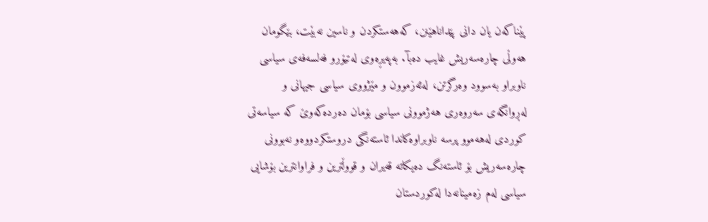پێناكه‌ن یان دانی پێداناهێنن، كه‌هه‌ستكردن و ناسین نه‌بێت، بێگومان هه‌وڵی چاره‌سه‌ریش غایب ده‌بآ. به‌په‌یڕه‌وی له‌تیۆرو فه‌لسه‌فه‌ی سیاسی ناوبراو به‌سوود وه‌رگرتن، له‌ئه‌زموون و مێژووی سیاسی جیهانی و له‌ڕوانگه‌ی سه‌روه‌ری هه‌ژموونی سیاسی بۆمان ده‌رده‌كه‌وێ كه‌ سیاسه‌تی كوردی له‌هه‌موو پرسه‌ ناوبراوه‌كاندا ئاسته‌نگی دروستكردووه‌و نه‌بوونی چاره‌سه‌ریش بۆ ئاسته‌نگ ده‌یكاته‌ قه‌یران و قووڵترین و فراوانترین بۆشایی سیاسی له‌م زه‌مینانه‌دا له‌كوردستان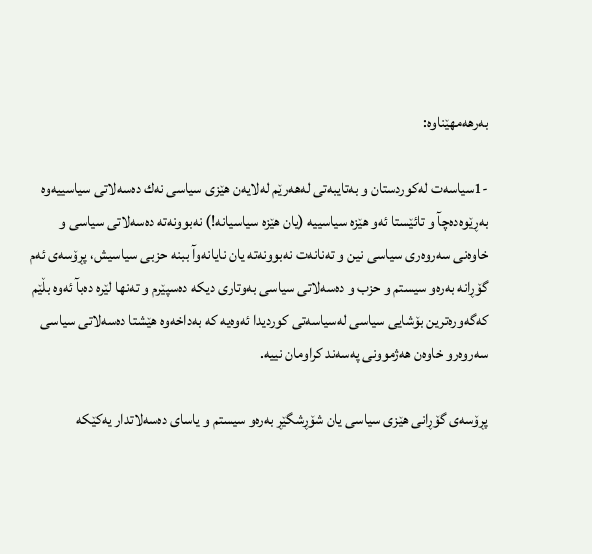به‌رهه‌مهێناوه‌:

-1سیاسه‌ت له‌كوردستان و به‌تایبه‌تی له‌هه‌رێم له‌لایه‌ن هێزی سیاسی نه‌ك ده‌سه‌لاتی سیاسییه‌وه‌ به‌ڕێوه‌ده‌چآ و تائێستا ئه‌و هێزه‌ سیاسییه‌ (یان هێزه‌ سیاسیانه‌!) نه‌بوونه‌ته‌ ده‌سه‌لاتی سیاسی و خاوه‌نی سه‌روه‌ری سیاسی نین و ته‌نانه‌ت نه‌بوونه‌ته‌ یان نایانه‌وآ ببنه‌ حزبی سیاسیش، پڕۆسه‌ی ئه‌م گۆڕانه‌ به‌ره‌و سیستم و حزب و ده‌سه‌لاتی سیاسی به‌وتاری دیكه‌ ده‌سپێرم و ته‌نها لێره‌ ده‌بآ ئه‌وه‌ بڵێم كه‌گه‌وره‌ترین بۆشایی سیاسی له‌سیاسه‌تی كوردیدا ئه‌وه‌یه‌ كه‌ به‌داخه‌وه‌ هێشتا ده‌سه‌لاتی سیاسی سه‌روه‌رو خاوه‌ن هه‌ژموونی په‌سه‌ند كراومان نییه‌.

پڕۆسه‌ی گۆڕانی هێزی سیاسی یان شۆڕشگێڕ به‌ره‌و سیستم و یاسای ده‌سه‌لاتدار یه‌كێكه‌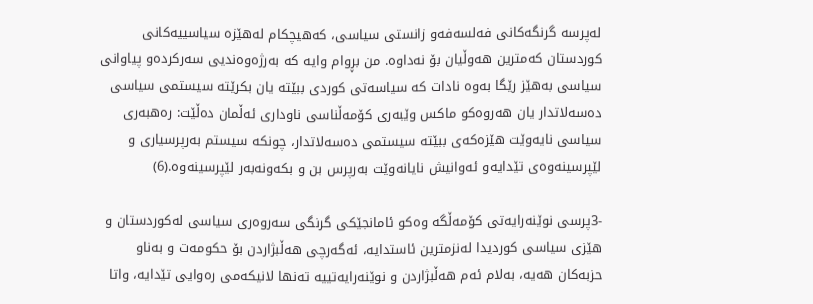له‌پرسه‌ گرنگه‌كانی فه‌لسه‌فه‌و زانستی سیاسی، كه‌هیچكام له‌هێزه‌ سیاسییه‌كانی كوردستان كه‌مترین هه‌وڵیان بۆ نه‌داوه‌. من بڕوام وایه‌ كه‌ به‌رژه‌وه‌ندیی سه‌ركرده‌و پیاوانی سیاسی به‌هێز رێگا به‌وه‌ نادات كه‌ سیاسه‌تی كوردی ببێته‌ یان بكرێته‌ سیستمی سیاسی ده‌سه‌لاتدار یان هه‌روه‌كو ماكس وێبه‌ری كۆمه‌ڵناسی ناوداری ئه‌ڵمان ده‌ڵێت: ره‌هبه‌ری سیاسی نایه‌وێت هێزه‌كه‌ی ببێته‌ سیستمی ده‌سه‌لاتدار، چونكه‌ سیستم به‌رپرسیاری و لێپرسینه‌وه‌ی تێدایه‌و ئه‌وانیش نایانه‌وێت به‌رپرس بن و بكه‌ونه‌به‌ر لێپرسینه‌وه‌.(6)

-3پرسی نوێنه‌رایه‌تی كۆمه‌ڵگه‌ وه‌كو ئامانجێكی گرنگی سه‌روه‌ری سیاسی له‌كوردستان و هێزی سیاسی كوردیدا له‌نزمترین ئاستدایه‌، ئه‌گه‌رچی هه‌ڵبژاردن بۆ حكومه‌ت و به‌ناو حزبه‌كان هه‌یه‌، به‌لام ئه‌م هه‌ڵبژاردن و نوێنه‌رایه‌تییه‌ ته‌نها لانیكه‌می ره‌وایی تێدایه‌، واتا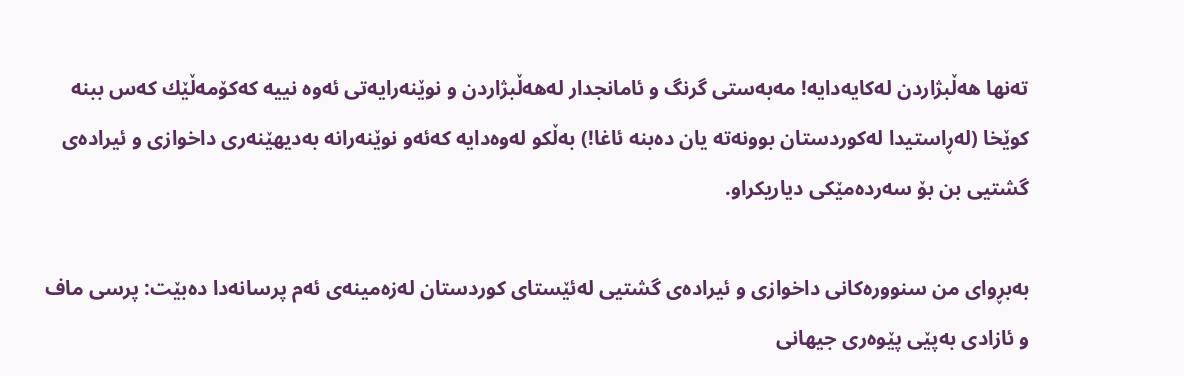ته‌نها هه‌ڵبژاردن له‌كایه‌دایه‌! مه‌به‌ستی گرنگ و ئامانجدار له‌هه‌ڵبژاردن و نوێنه‌رایه‌تی ئه‌وه‌ نییه‌ كه‌كۆمه‌ڵێك كه‌س ببنه‌ كوێخا (له‌ڕاستیدا له‌كوردستان بوونه‌ته‌ یان ده‌بنه‌ ئاغا!) به‌ڵكو له‌وه‌دایه‌ كه‌ئه‌و نوێنه‌رانه‌ به‌دیهێنه‌ری داخوازی و ئیراده‌ی گشتیی بن بۆ سه‌رده‌مێكی دیاریكراو.

به‌بڕوای من سنووره‌كانی داخوازی و ئیراده‌ی گشتیی له‌ئێستای كوردستان له‌زه‌مینه‌ی ئه‌م پرسانه‌دا ده‌بێت: پرسی ماف و ئازادی به‌پێی پێوه‌ری جیهانی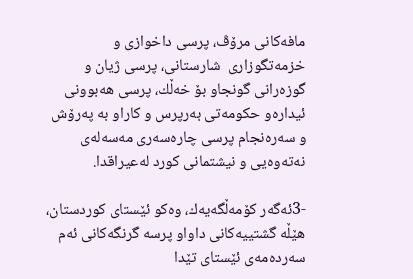مافه‌كانی مرۆڤ، پرسی داخوازی و خزمه‌تگوزاری  شارستانی، پرسی ژیان و گوزه‌رانی گونجاو بۆ خه‌ڵك، پرسی هه‌بوونی ئیداره‌و حكومه‌تی به‌رپرس و كاراو به‌ په‌رۆش و سه‌ره‌نجام پرسی چاره‌سه‌ری مه‌سه‌له‌ی نه‌ته‌وه‌یی و نیشتمانی كورد له‌عیراقدا.

-3ئه‌گه‌ر كۆمه‌ڵگه‌یه‌ك، وه‌كو ئێستای كوردستان، هێڵه‌ گشتییه‌كانی داواو پرسه‌ گرنگه‌كانی ئه‌م سه‌رده‌مه‌ی ئێستای تێدا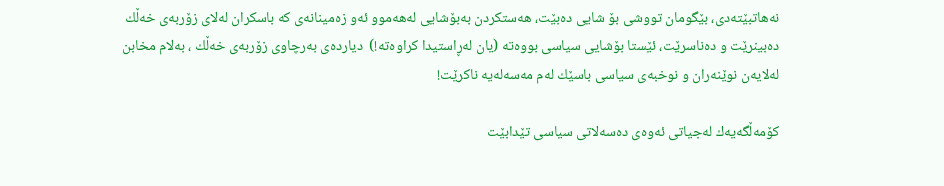نه‌هاتبێته‌دی، بێگومان تووشی بۆ شایی ده‌بێت، هه‌ستكردن به‌بۆشایی له‌هه‌موو ئه‌و زه‌مینانه‌ی كه‌ باسكران له‌لای زۆربه‌ی خه‌ڵك ده‌بینرێت و ده‌ناسرێت، ئێستا بۆشایی سیاسی بووه‌ته‌ (یان له‌ڕاستیدا كراوه‌ته‌!)  دیارده‌ی به‌رچاوی زۆربه‌ی خه‌ڵك ، به‌لام مخابن له‌لایه‌ن نوێنه‌ران و نوخبه‌ی سیاسی باسێك له‌م مه‌سه‌له‌یه‌ ناكرێت!

كۆمه‌ڵگه‌یه‌ك له‌جیاتی ئه‌وه‌ی ده‌سه‌لاتی سیاسی تێدابێت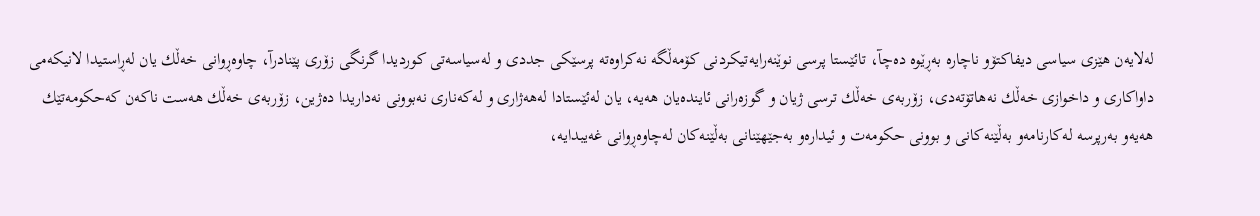له‌لایه‌ن هێزی سیاسی دیفاكتۆو ناچاره‌ به‌ڕێوه‌ ده‌چآ، تائێستا پرسی نوێنه‌رایه‌تیكردنی كۆمه‌ڵگه‌ نه‌كراوه‌ته‌ پرسێكی جددی و له‌سیاسه‌تی كوردیدا گرنگی زۆری پێنادرآ، چاوه‌ڕوانی خه‌ڵك یان له‌ڕاستیدا لانیكه‌می داواكاری و داخوازی خه‌ڵك نه‌هاتۆته‌دی، زۆربه‌ی خه‌ڵك ترسی ژیان و گوزه‌رانی ئاینده‌یان هه‌یه‌، یان له‌ئێستادا له‌هه‌ژاری و له‌كه‌ناری نه‌بوونی نه‌داریدا ده‌ژین، زۆربه‌ی خه‌ڵك هه‌ست ناكه‌ن كه‌حكومه‌تێك هه‌یه‌و به‌رپرسه‌ له‌كارنامه‌و به‌ڵێنه‌كانی و بوونی حكومه‌ت و ئیداره‌و به‌جێهێنانی به‌ڵێنه‌كان له‌چاوه‌ڕوانی غه‌یبدایه‌،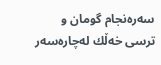سه‌ره‌نجام گومان و ترسی خه‌ڵك له‌چاره‌سه‌ر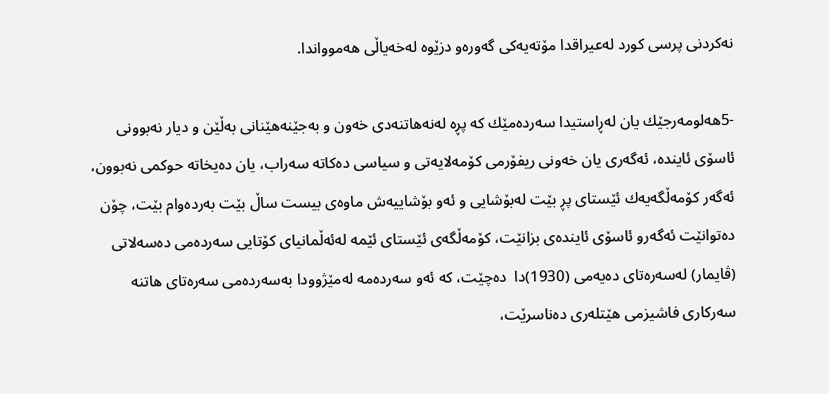نه‌كردنی پرسی كورد له‌عیراقدا مۆته‌یه‌كی گه‌وره‌و دزێوه‌ له‌خه‌یاڵی هه‌موواندا.

-5هه‌لومه‌رجێك یان له‌ڕاستیدا سه‌رده‌مێك كه‌ پڕه‌ له‌نه‌هاتنه‌دی خه‌ون و به‌جێنه‌هێنانی به‌ڵێن و دیار نه‌بوونی ئاسۆی ئاینده‌، ئه‌گه‌ری یان خه‌ونی ریفۆرمی كۆمه‌لایه‌تی و سیاسی ده‌كاته‌ سه‌راب، یان ده‌یخاته‌ حوكمی نه‌بوون، ئه‌گه‌ر كۆمه‌ڵگه‌یه‌ك ئێستای پڕ بێت له‌بۆشایی و ئه‌و بۆشاییه‌ش ماوه‌ی بیست ساڵ بێت به‌رده‌وام بێت، چۆن ده‌توانێت ئه‌گه‌رو ئاسۆی ئاینده‌ی بزانێت، كۆمه‌ڵگه‌ی ئێستای ئێمه‌ له‌ئه‌ڵمانیای كۆتایی سه‌رده‌می ده‌سه‌لاتی (ڤایمار) له‌سه‌ره‌تای ده‌یه‌می (1930)دا  ده‌چێت، كه‌ ئه‌و سه‌رده‌مه‌ له‌مێژوودا به‌سه‌رده‌می سه‌ره‌تای هاتنه‌ سه‌ركاری فاشیزمی هێتله‌ری ده‌ناسرێت،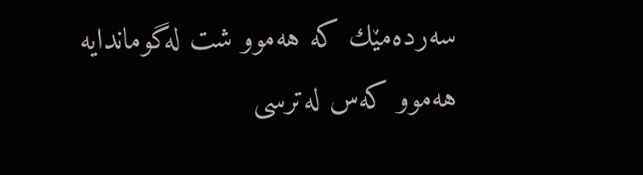سه‌رده‌مێك كه‌ هه‌موو شت له‌گوماندایه‌ هه‌موو كه‌س له‌ترسی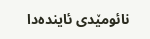نائومێدی ئاینده‌دا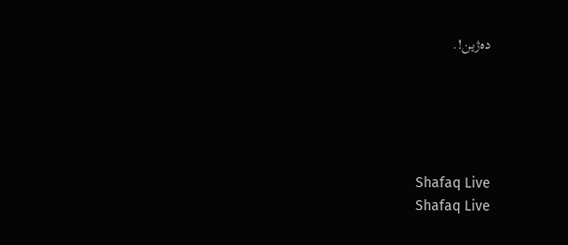ده‌ژین!.





Shafaq Live
Shafaq Live